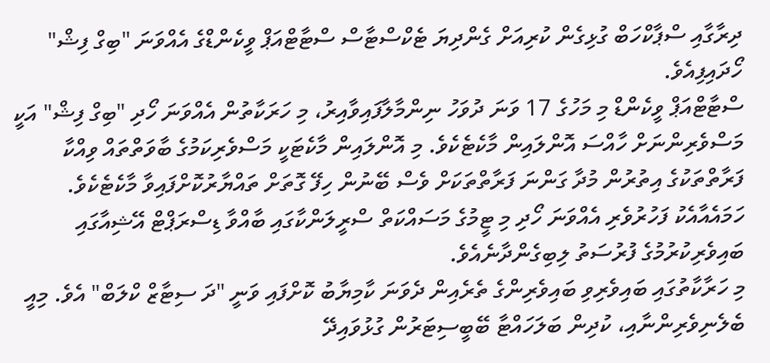ދިރާގާއި ސްޕާކްހަބް ގުޅިގެން ކުރިއަށް ގެންދިޔަ ޓެކްސްޓާސް ސްޓާޓްއަޕް ވީކެންޑްގެ އެއްވަނަ "ބިގް ފިޝް" ހޯދައިފިއެވެ.
ސްޓާޓްއަޕް ވީކެންޑް މި މަހުގެ 17 ވަނަ ދުވަހު ނިންމާލާފައިވާއިރު، މި ހަރަކާތުން އެއްވަނަ ހޯދި "ބިގް ފިޝް" އަކީ މަސްވެރިންނަށް ހާއްސަ އޮންލައިން މާކެޓެކެވެ. މި އޮންލައިން މާކެޓަކީ މަސްވެރިކަމުގެ ބާވަތްތައް ވިއްކާ ފަރާތްތަކުގެ އިތުރުން މުދާ ގަންނަ ފަރާތްތަކަށް ވެސް ބޭނުން ހިފޭ ގޮތަށް ތައްޔާރުކޮށްފައިވާ މާކެޓެކެވެ. ހަމައެއާއެކު ފަހުރުވެރި އެއްވަނަ ހޯދި މި ޓީމުގެ މަސައްކަތް ސްރީލަންކާގައި ބާއްވާ ޑިސްރަޕްޓް އޭޝިއާގައި ބައިވެރިކުރުމުގެ ފުރުސަތު ލިބިގެންދާނެއެވެ.
މި ހަރާކާތުގައި ބައިވެރިވި ބައިވެރިންގެ ތެރެއިން ދެވަނަ ކާމިޔާބު ކޮށްފައި ވަނީ "ދަ ސިޓާޒް ކްލަބް" އެވެ. މިއީ ބެލެނިވެރިންނާއި، ކުދިން ބަލަހައްޓާ ބޭބީސިޓަރުން ގުޅުވައިދޭ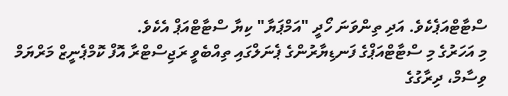ސްޓާޓްއަޕެކެވެ. އަދި ތިންވަނަ ހޯދީ "އަމްޕަޔާ" ކިޔާ ސްޓާޓްއަޕް އެކެވެ.
މި އަހަރުގެ މި ސްޓާޓްއަޕްގެ ފަނޑިޔާރުންގެ ޕެނަލްގައި ތިއްބެވީ ރަޖިސްޓްރާ އޮފް ކޮމްޕެނީޒް މަރްޔަމް ވިސާމް، ދިރާގުގެ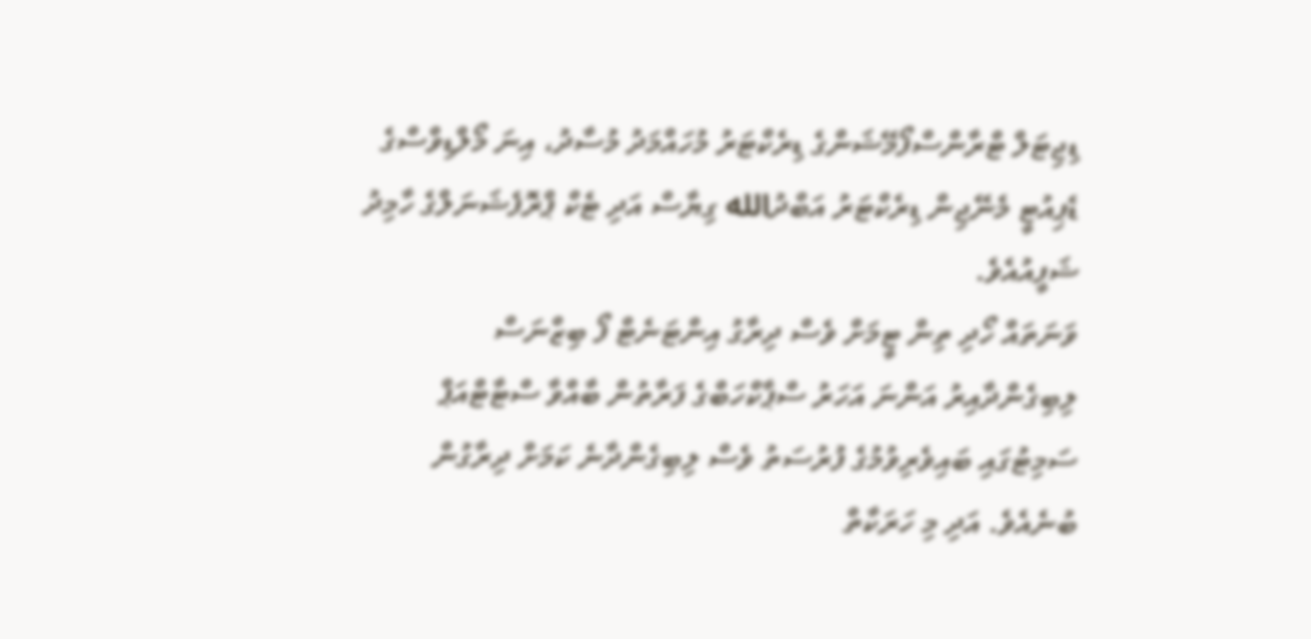ޑިޖިޓަލް ޓްރާންސްފޯމޭޝަންގެ ޑިރެކްޓަރު މުހައްމަދު މުސާދު، އިނަ މޯލްޑިވްސްގެ ޑެޕިއުޓީ މެނޭޖިން ޑިރެކްޓަރު އަބްދުالله ގިޔާސް އަދި ޓެކް ޕްރޮފެޝަނަލްގެ ހާމިދު ޝަފީއުއެވެ.
ވަނަތައް ހޯދި ތިން ޓީމަށް ވެސް ދިރާގު އިންޓަނެޓް ފޯ ބިޒްނަސް ލިބިގެންދާއިރު އަންނަ އަހަރު ސްޕާކްހަބްގެ ފަރާތުން ބާއްވާ ސްޓާޓްއަޕް ސަމިޓުގައި ބައިވެރިވުމުގެ ފުރުސަތު ވެސް ލިބިގެންދާނެ ކަމަށް ދިރާގުން ބުނެއެވެ. އަދި މި ހަރަކާތް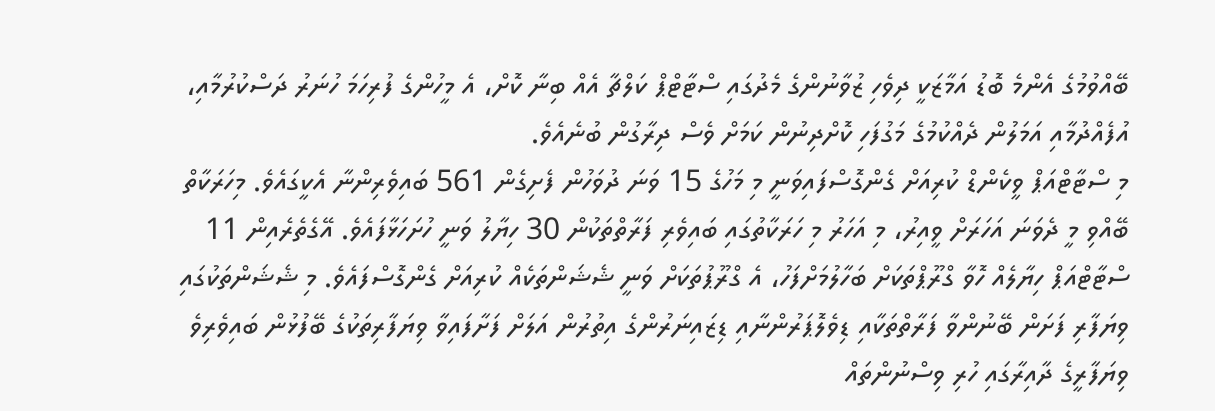ބޭއްވުމުގެ އެންމެ ބޮޑު އަމާޒަކީ ދިވެހި ޒުވާނުންގެ މެދުގައި ސްޓާޓްޕް ކަލްޗާ އެއް ބިނާ ކޮށް، އެ މީހުންގެ ފުރިހަމަ ހުނަރު ދަސްކުރުމާއި، އުފެއްދުމާއި އަމަލުން ދެއްކުމުގެ މަގުފަހި ކޮށްދިނުން ކަމަށް ވެސް ދިރާގުން ބުނެއެވެ.
މި ސްޓާޓްއަޕް ވީކެންޑް ކުރިއަށް ގެންގޮސްފައިވަނީ މި މަހުގެ 15 ވަނަ ދުވަހުން ފެށިގެން 561 ބައިވެރިންނާ އެކީގައެވެ. މިހަރަކާތް ބޭއްވި މީ ދެވަނަ އަހަރަށް ވީއިރު، މި އަހަރު މި ހަރަކާތުގައި ބައިވެރި ފަރާތްތަކުން 30 ހިޔާލު ވަނީ ހުށަހަޅާފައެވެ. އޭގެތެރެއިން 11 ސްޓާޓްއަޕް ހިޔާލެއް ހޮވާ ގްރޫޕްތަކަށް ބަހާލުމަށްފަހު، އެ ގްރޫޕުތަކަށް ވަނީ ޝެޝަންތަކެއް ކުރިއަށް ގެންގޮސްފައެވެ. މި ޝެޝަންތަކުގައި ވިޔަފާރި ފަށަން ބޭނުންވާ ފަރާތްތަކާއި ޑިވެލޮޕަރުންނާއި ޑިޒައިނަރުންގެ އިތުރުން އަލަށް ފަށާފައިވާ ވިޔަފާރިތަކުގެ ބޭފުޅުން ބައިވެރިވެ ވިޔަފާރީގެ ދާއިރާގައި ހުރި ވިސްނުންތައް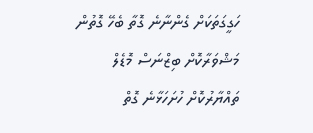ހަގީގަތަކަށް ގެންނާނެ ގޮތާ ބެހޭ ގޮތުން މަޝްވަރާކޮށް ބިޒްނަސް މޮޑެލް ތައްޔާރުކޮށް ހުށަހަޅާނެ ގޮތް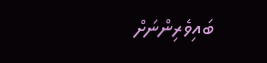ބައިވެރިންނަށް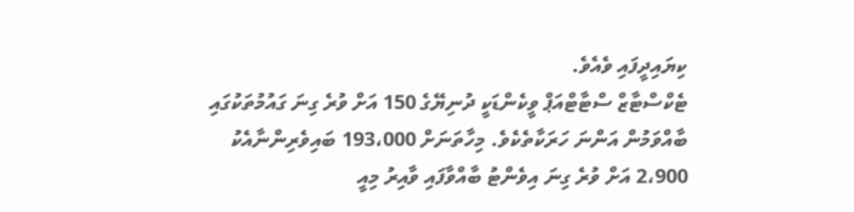ކިޔައިދީފައި ވެއެވެ.
ޓެކްސްޓާޒް ސްޓާޓްއަޕް ވީކެންޑަކީ ދުނިޔޭގެ 150 އަށް ވުރެ ގިނަ ގައުމުތަކުގައި ބާއްވަމުން އަންނަ ހަރަކާތެކެވެ. މިހާތަނަށް 193،000 ބައިވެރިންނާއެކު 2،900 އަށް ވުރެ ގިނަ އިވެންޓު ބާއްވާފައި ވާއިރު މިއީ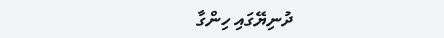ދުނިޔޭގައި ހިންގާ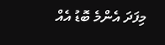މިފަދަ އެންމެ ބޮޑު އެއް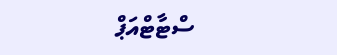ސްޓާޓްއަޕް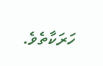ހަރަކާތެވެ.